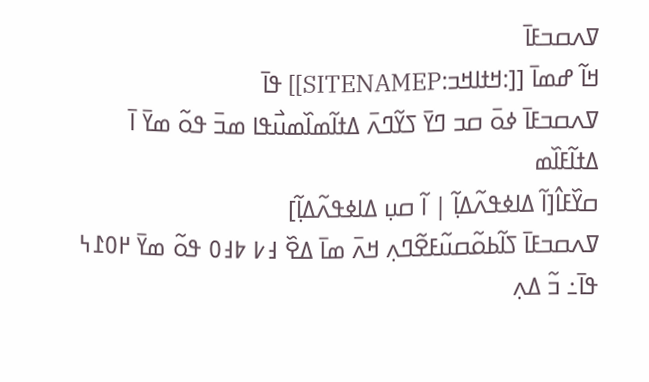ߜߍߛߏߓߊ߫
ߞߊ߬ ߝߘߊ߫ [[:ߞߙߊߞߏ:SITENAMEP]] ߟߊ߫
ߜߍߛߏߓߊ߫ ߦߋ߫ ߛߏ ߣߌ߫ ߖߌ߬ߣߍ߫ ߡߙߊ߬ߘߊ߰ߘߎ߯ߟߊ ߘߏ߫ ߟߋ߬ ߘߌ߫ ߊ߫ ߡߙߊ߬ߓߊ߰ߘ
ߛߌ߰ߓߊ߮[ߊ߬ ߡߊߦߟߍ߬ߡߊ߲߬ | ߊ߬ ߛߎ߲ ߡߊߦߟߍ߬ߡߊ߲߬]
ߜߍߛߏߓߊ߫ ߖߊ߬ߕߋ߬ߛߎ߬ߓߐ߬ߣߍ߲ ߞߍ߫ ߘߊ߫ ߡߐ߰ ߃߇ ߈߃߀ ߟߋ߬ ߘߌ߫ ߂߀߁߆ ߟߊ߫߸ ߏ߬ ߡߍ߲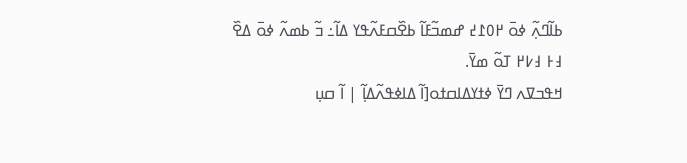ߕߊ߬ߣߍ߲߬ ߦߋ߫ ߂߀߁߄ ߝߘߏ߬ߓߊ߬ ߕߐ߰ߛߓߍ߬ߟߌ ߡߊ߬߸ ߏ߬ ߕߘߍ߬ ߦߋ߫ ߡߐ߰ ߃߅ ߃߇߂ ߠߋ߬ ߘߌ߫.
ߞߟߏߜߍ ߣߌ߫ ߦߙߌߡߊߛߙߋ[ߊ߬ ߡߊߦߟߍ߬ߡߊ߲߬ | ߊ߬ ߛߎ߲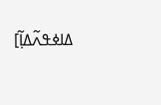ߡߊߦߟߍ߬ߡߊ߲߬]